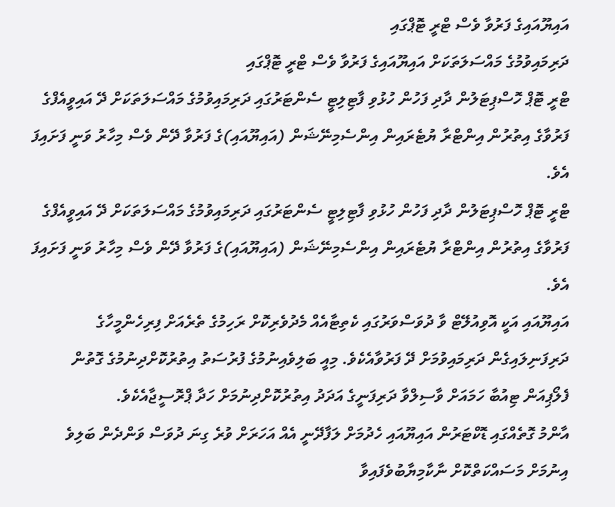އައިޔޫއައިގެ ފަރުވާ ވެސް ޓްރީ ޓޮޕްގައި
ދަރިމައިވުމުގެ މައްސަލަތަކަށް އައިޔޫއައިގެ ފަރުވާ ވެސް ޓްރީ ޓޮޕްގައި
ޓްރީ ޓޮޕް ހޮސްޕިޓަލުން ދާދި ފަހުން ހުޅުވި ފާޓިލިޓީ ސެންޓަރުގައި ދަރިމައިވުމުގެ މައްސަލަތަކަށް ދޭ އައިވީއެފްގެ ފަރުވާގެ އިތުރުން އިންޓްރާ ޔުޓެރައިން އިންސެމިނޭޝަން (އައިޔޫއައި)ގެ ފަރުވާ ދޭން ވެސް މިހާރު ވަނީ ފަށައިފަ އެވެ.
ޓްރީ ޓޮޕް ހޮސްޕިޓަލުން ދާދި ފަހުން ހުޅުވި ފާޓިލިޓީ ސެންޓަރުގައި ދަރިމައިވުމުގެ މައްސަލަތަކަށް ދޭ އައިވީއެފްގެ ފަރުވާގެ އިތުރުން އިންޓްރާ ޔުޓެރައިން އިންސެމިނޭޝަން (އައިޔޫއައި)ގެ ފަރުވާ ދޭން ވެސް މިހާރު ވަނީ ފަށައިފަ އެވެ.
އައިޔޫއައި އަކީ އޮވިއުލޭޓް ވާ ދުވަސްވަރުގައި ކެތިޓާއެއް މެދުވެރިކޮށް ރަހިމުގެ ތެރެއަށް ފިރިހެންމީހާގެ ދަރިފަނިލައިގެން ދަރިމައިވުމަށް ދޭ ފަރުވާއެކެވެ. މިއީ ބަލިވެއިނުމުގެ ފުރުސަތު އިތުރުކޮށްދިނުމުގެ ގޮތުން ފެލޯޕިއަން ޓިއުބާ ހަމައަށް ވާސިލްވާ ދަރިފަނީގެ އަދަދު އިތުރުކޮށްދިނުމަށް ހަދާ ޕްރޮސީޖާއެކެވެ.
އާންމު ގޮތެއްގައި ޑޮކްޓަރުން އައިޔޫއައި ހެދުމަށް ލަފާދޭނީ އެއް އަހަރަށް ވުރެ ގިނަ ދުވަސް ވަންދެން ބަލިވެ އިނުމަށް މަސައްކަތްކޮށް ނާކާމިޔާބުވެފައިވާ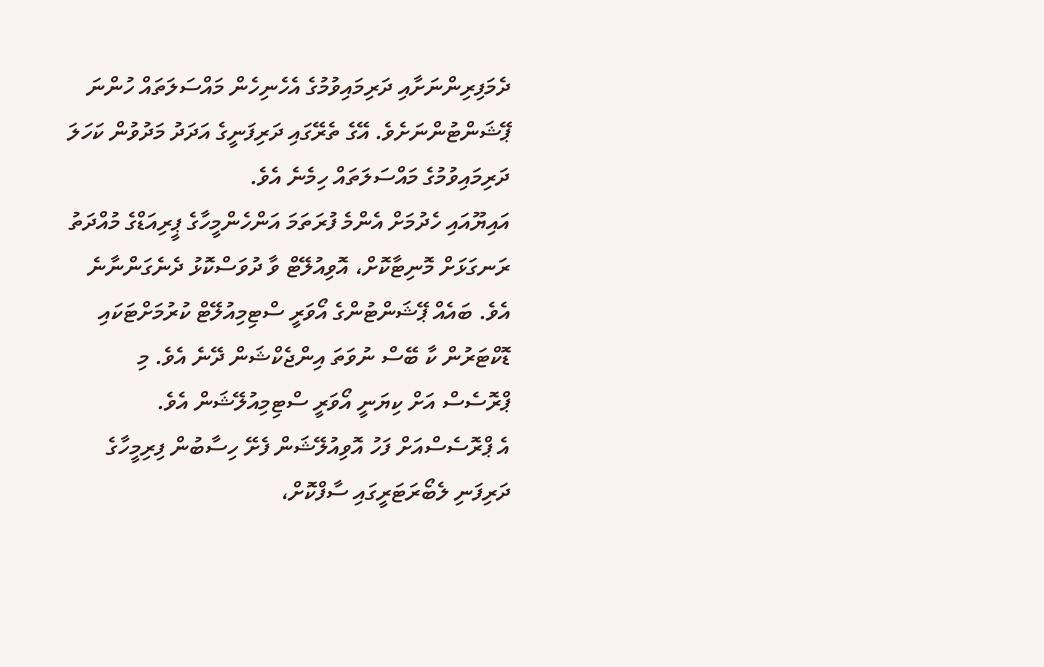ދެމަފިރިންނަށާއި ދަރިމައިވުމުގެ އެހެނިހެން މައްސަލަތައް ހުންނަ ޕޭޝަންޓުންނަށެވެ. އޭގެ ތެރޭގައި ދަރިފަނީގެ އަދަދު މަދުވުން ކަހަލަ ދަރިމައިވުމުގެ މައްސަލަތައް ހިމެނެ އެވެ.
އައިޔޫއައި ހެދުމަށް އެންމެ ފުރަތަމަ އަންހެންމީހާގެ ޕީރިއަޑްގެ މުއްދަތު ރަނގަޅަށް މޮނިޓާކޮށް، އޮވިއުލޭޓް ވާ ދުވަސްކޮޅު ދެނެގަންނާނެ އެވެ. ބައެއް ޕޭޝަންޓުންގެ އޯވަރީ ސްޓިމިއުލޭޓް ކުރުމަށްޓަކައި ޑޮކްޓަރުން ކާ ބޭސް ނުވަތަ އިންޖެކްޝަން ދޭނެ އެވެ. މި ޕްރޮސެސް އަށް ކިޔަނީ އޯވަރީ ސްޓިމިއުލޭޝަން އެވެ.
އެ ޕްރޮސެސްއަށް ފަހު އޮވިއުލޭޝަން ފެށޭ ހިސާބުން ފިރިމީހާގެ ދަރިފަނި ލެބޯރަޓަރީގައި ސާފްކޮށް،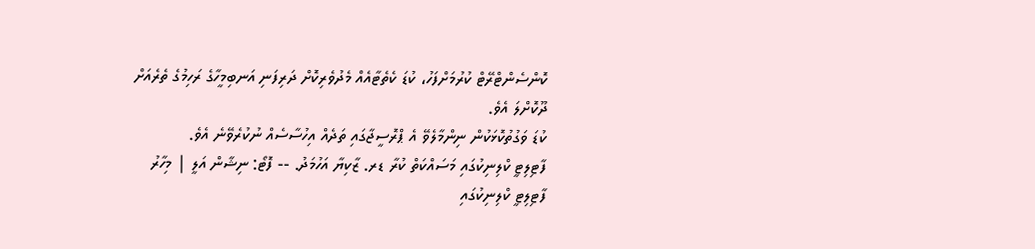ކޮންސެންޓްރޭޓް ކުރުމަށްފަހު، ކުޑަ ކެތެޓާއެއް މެދުވެރިކޮށް ދަރިފަނި އަނބިމީހާގެ ރަހިމުގެ ތެރެއަށް ދޫކޮށްލަ އެވެ.
ކުޑަ ވަގުތުކޮޅަކުން ނިންމާލެވޭ އެ ޕްރޮސީޖާގައި ތަދެއް އިހުސާސެއް ނުކުރެވޭނެ އެވެ.
ފާޓިލިޓީ ކްލިނިކުގައި މަސައްކަތް ކުރާ ޑރ. ޒާކިޔާ އަހުމަދު. -- ފޮޓޯ: ނިޝާން އަލީ | މިހާރު
ފާޓިލިޓީ ކްލިނިކުގައި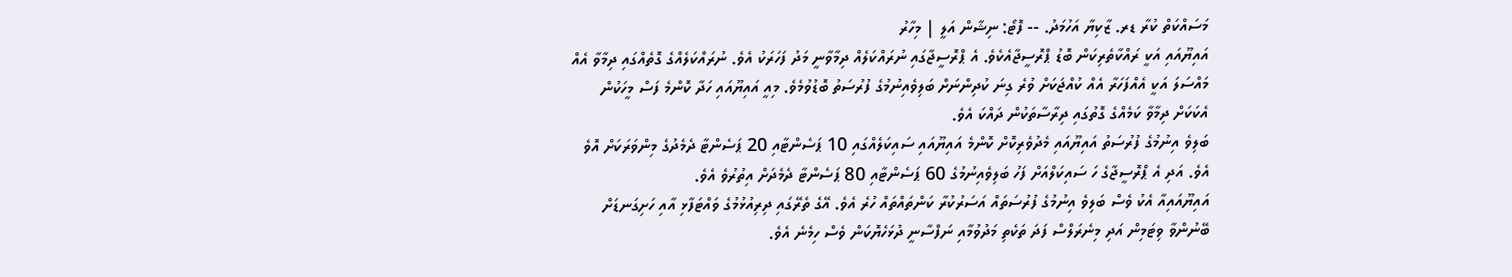މަސައްކަތް ކުރާ ޑރ. ޒާކިޔާ އަހުމަދު. -- ފޮޓޯ: ނިޝާން އަލީ | މިހާރު
އައިޔޫއައި އަކީ ރައްކާތެރިކަން ބޮޑު ޕްރޮސީޖާއެކެވެ. އެ ޕްރޮސީޖާގައި ނުރައްކަލެއް ދިމާވާނީ މަދު ފަހަރަކު އެވެ. ނުރައްކަލެއްގެ ގޮތެއްގައި ދިމާވާ އެއް މައްސަލަ އަކީ އެއްފަހަރާ އެއް ކުއްޖަކަށް ވުރެ ގިނަ ކުދިންނަށް ބަލިވެއިނުމުގެ ފުރުސަތު ބޮޑުވުމެވެ. މިއީ އައިޔޫއައި ހަދާ ކޮންމެ ފަސް މީހަކުން އެކަކަށް ދިމާވާ ކަމެއްގެ ގޮތުގައި ދިރާސާތަކުން ދައްކަ އެވެ.
ބަލިވެ އިނުމުގެ ފުރުސަތު އައިޔޫއައި މެދުވެރިކޮށް ކޮންމެ އައިޔޫއައި ސައިކަލެއްގައި 10 ޕަސެންޓާއި 20 ޕަސެންޓާ ދެމެދުގެ މިންވަރަކަށް އޮވެ އެވެ. އަދި އެ ޕްރޮސީޖާގެ ހަ ސައިކަލްއަށް ފަހު ބަލިވެއިނުމުގެ 60 ޕަސެންޓާއި 80 ޕަސެންޓާ ދެމެދަށް އިތުރުވެ އެވެ.
އައިޔޫއައިއާ އެކު ވެސް ބަލިވެ އިނުމުގެ ފުރުސަތައް އަސަރުކުރާ ކަންތައްތައް ހުރެ އެވެ. އޭގެ ތެރޭގައި ދިރިއުޅުމުގެ ވައްޓަފާޅި އާއި ހަށިގަނޑަށް ބޭނުންވާ ވިޓަމިން އަދި މިނެރަލްސް ފަދަ ތަކެތި މަދުވުމާއި ނަފްސާނީ ދުޅަހެޔޮކަން ވެސް ހިމެނެ އެވެ.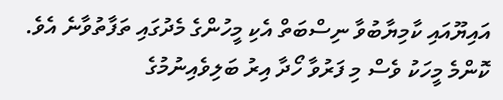އައިޔޫއައި ކާމިޔާބުވާ ނިސްބަތް އެކި މީހުންގެ މެދުގައި ތަފާތުވާނެ އެވެ. ކޮންމެ މީހަކު ވެސް މި ފަރުވާ ހޯދާ އިރު ބަލިވެއިނުމުގެ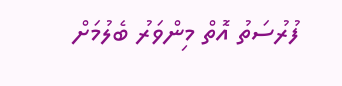ފުރުސަތު އޮތް މިންވަރު ބެލުމަށް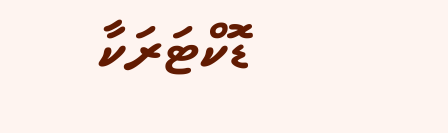ޑޮކްޓަރަކާ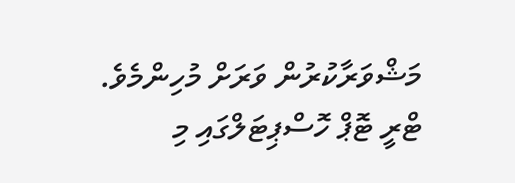މަޝްވަރާކުރުން ވަރަށް މުހިންމެވެ.
ޓްރީ ޓޮޕް ހޮސްޕިޓަލްގައި މި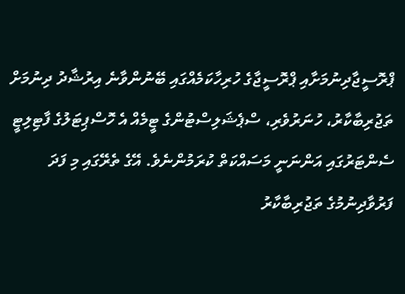ޕްރޮސީޖާދިނުމަށާއި ޕްރޮސީޖާގެ ހުރިހާކަމެއްގައި ބޭނުންވާނެ އިރުޝާދު ދިނުމަށް ތަޖުރިބާކާރު، ހުނަރުވެރި، ސްޕެޝަލިސްޓުންގެ ޓީމެއް އެ ހޮސްޕިޓަލުގެ ފާޓިލިޓީ ސެންޓަރުގައި އަންނަނީ މަސައްކަތް ކުރަމުންނެވެ. އޭގެ ތެރޭގައި މި ފަދަ ފަރުވާދިނުމުގެ ތަޖުރިބާކާރު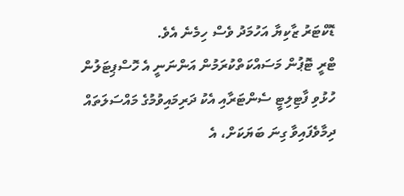ޑޮކްޓަރު ޒާކިޔާ އަހުމަދު ވެސް ހިމެނެ އެވެ.
ޓްރީ ޓޮޕުން މަސައްކަތްކުރަމުން އަންނަނީ އެ ހޮސްޕިޓަލުން ހުޅުވި ފާޓިލިޓީ ސެންޓަރާއި އެކު ދަރިމައިވުމުގެ މައްސަލަތައް ދިމާވެފައިވާ ގިނަ ބަޔަކަށް، އެ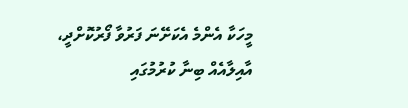މީހަކާ އެންމެ އެކަށޭނަ ފަރުވާ ފޯރުކޮށްދީ، އާއިލާއެއް ބިނާ ކުރުމުގައި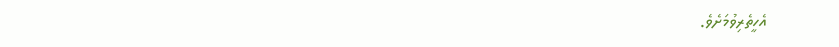އެހީތެރިވުމަށެވެ.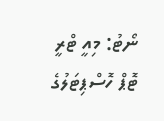ނޯޓު: މިއީ ޓްރީ ޓޮޕް ހޮސްޕިޓަލުގެ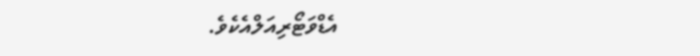އެޑްވަޓޯރިއަލްއެކެވެ.